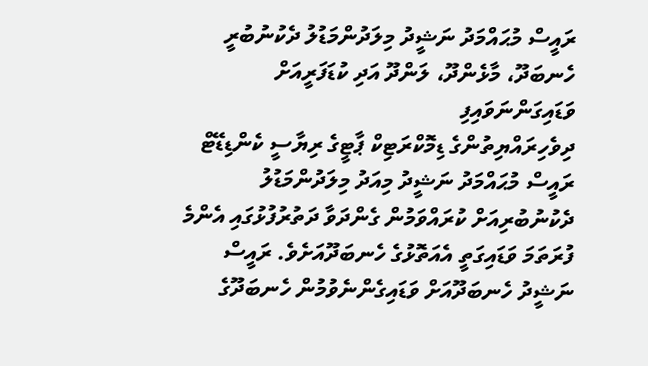ރައީސް މުޙައްމަދު ނަޝީދު މިލަދުންމަޑުލު ދެކުނުބުރީ ހެނބަދޫ، މާޅެންދޫ، ލަންދޫ އަދި ކުޑަފަރީއަށް ވަޑައިގަންނަވައިފި
ދިވެހިރައްޔިތުންގެ ޑިމޮކްރަޓިކް ޕާޓީގެ ރިޔާސީ ކެންޑިޑޭޓް ރައީސް މުޙައްމަދު ނަޝީދު މިއަދު މިލަދުންމަޑުލު ދެކުނުބުރިއަށް ކުރައްވަމުން ގެންދަވާ ދަތުރުފުޅުގައި އެންމެ ފުރަތަމަ ވަޑައިގަތީ އެއަތޮޅުގެ ހެނބަދޫއަށެވެ. ރައީސް ނަޝީދު ހެނބަދޫއަށް ވަޑައިގެންނެވުމުން ހެނބަދޫގެ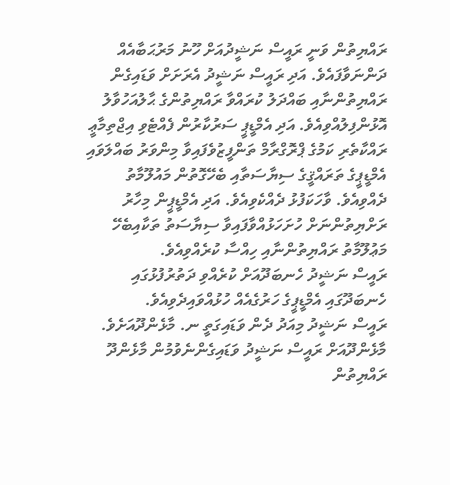ރައްޔިތުން ވަނީ ރައީސް ނަޝީދުއަށް ހޫނު މަރުޙަބާއެއް ދަންނަވާފައެވެ. އަދި ރައީސް ނަޝީދު އެރަށަށް ވަޑައިގެން ރައްޔިތުންނާއި ބައްދަލު ކުރައްވާ ރައްޔިތުންގެ ޙާލުއަހުވާލު އޮޅުންފިލުއްވިއެވެ. އަދި އެމްޑީޕީ ސަރުކާރުން ފެއްޓެވި އިޖްތިމާޢީ ރައްކާތެރި ކަމުގެ ޕްރޮގްރާމް ތަންފީޒުވެފައިވާ މިންވަރު ބައްލަވައި އެމްޑީޕީގެ ތަރައްޤީގެ ސިޔާސަތާއި ބެހޭގޮތުން މައުލޫމާތު ދެއްވިއެވެ. ވާހަކަފުޅު ދެއްކެވިއެވެ. އަދި އެމްޑީޕީން މިހާރު ރަށްޔިތުންނަށް ހުށަހަޅުއްވާފައިވާ ސިޔާސަތު ތަކާއިބެހޭ މަޢުލޫމާތު ރައްޔިތުންނާއި ހިއްސާ ކުރެއްވިއެވެ.
ރައީސް ނަޝީދު ހެނބަދޫއަށް ކުރެއްވި ދަތުރުފުޅުގައި ހެނބަދޫގައި އެމްޑީޕީގެ ހަރުގެއެއް ހުޅުއްވައިދެވިއެވެ.
ރައީސް ނަޝީދު މިއަދު ދެން ވަޑައިގަތީ ނ. މާޅެންދޫއަށެވެ. މާޅެންދޫއަށް ރައީސް ނަޝީދު ވަޑައިގެންނެވުމުން މާޅެންދޫ ރައްޔިތުން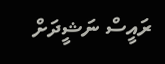ރައީސް ނަޝީދަށް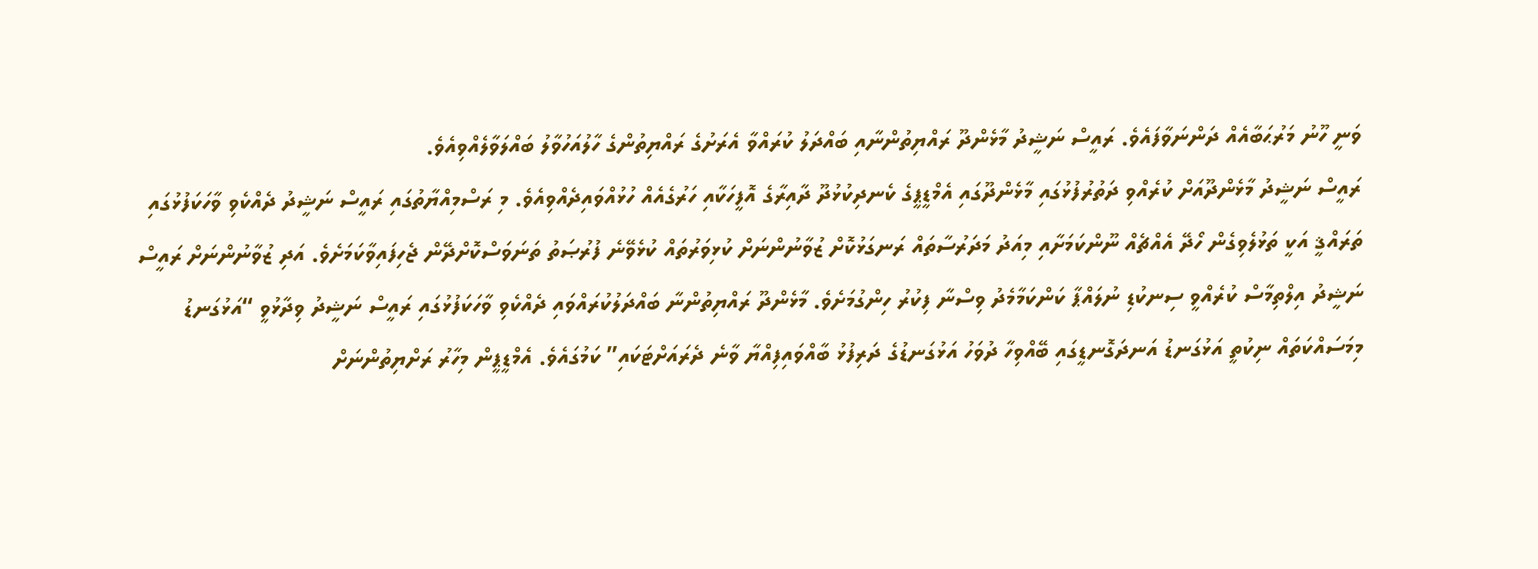ވަނީ ހޫނު މަރުޙަބާއެއް ދަންނަވާފައެވެ. ރައީސް ނަޝީދު މާޅެންދޫ ރައްޔިތުންނާއި ބައްދަލު ކުރައްވާ އެރަށުގެ ރައްޔިތުންގެ ހާލުއަހުވާލު ބައްލަވާލެއްވިއެވެ.
ރައީސް ނަޝީދު މާޅެންދޫއަށް ކުރެއްވި ދަތުރުފުޅުގައި މާޅެންދޫގައި އެމްޑީޕީގެ ކެނދިކުޅުދޫ ދާއިރާގެ އޮފީހަކާއި ހަރުގެއެއް ހުޅުއްވައިދެއްވިއެވެ. މި ރަސްމިއްޔާތުގައި ރައީސް ނަޝީދު ދެއްކެވި ވާހަކަފުޅުގައި ތަރައްޤީ އަކީ ތަޅުލެވިގެން ހޯދޭ އެއްޗެއް ނޫންކަމަށާއި މިއަދު މަދަރުސާތައް ރަނގަޅުކޮށް ޒުވާނުންނަށް ކުޅިވަރުތައް ކުޅެވޭނެ ފުރުޞަތު ތަނަވަސްކޮށްދޭން ޖެހިފައިވާކަމަށެވެ. އަދި ޒުވާނުންނަށް ރައީސް ނަޝީދު އިލްތިމާސް ކުރެއްވީ ސިނކުޑި ނުލައްޕާ ކަންކަމާމެދު ވިސްނާ ފިކުރު ހިންގުމަށެވެ. މާޅެންދޫ ރައްޔިތުންނާ ބައްދަލުކުރައްވައި ދެއްކެވި ވާހަކަފުޅުގައި ރައީސް ނަޝީދު ވިދާޅުވީ “އަޅުގަނޑު މިމަސައްކަތައް ނިކުތީ އަޅުގަނޑު އަނދަގޮނޑީގައި ބޭއްވިހާ ދުވަހު އަޅުގަނޑުގެ ދަރިފުޅު ބާއްވައިފިއްޔާ ވާނެ ދެރައަށްޓަކައި” ކަމުގައެވެ. އެމްޑީޕީން މިހާރު ރަށްޔިތުންނަށް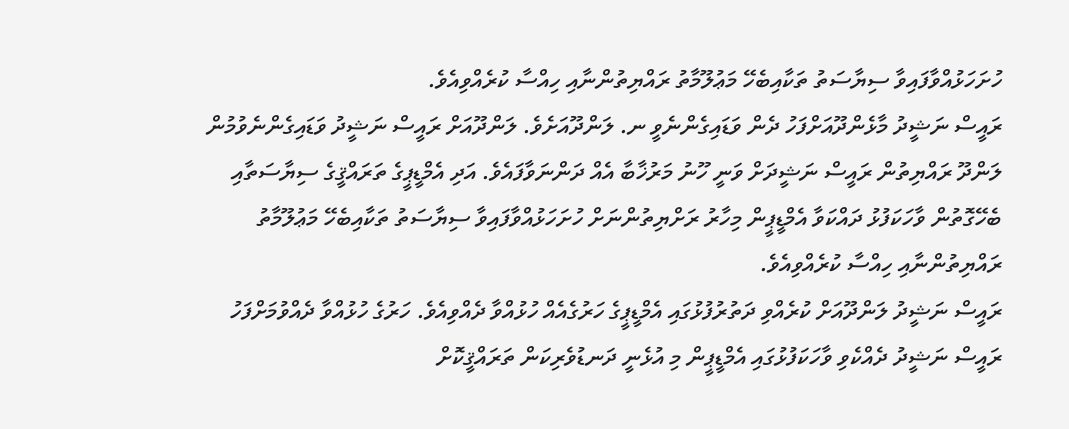ހުށަހަޅުއްވާފައިވާ ސިޔާސަތު ތަކާއިބެހޭ މަޢުލޫމާތު ރައްޔިތުންނާއި ހިއްސާ ކުރެއްވިއެވެ.
ރައީސް ނަޝީދު މާޅެންދޫއަށްފަހު ދެން ވަޑައިގެންނެވީ ނ. ލަންދޫއަށެވެ. ލަންދޫއަށް ރައީސް ނަޝީދު ވަޑައިގެންނެވުމުން ލަންދޫ ރައްޔިތުން ރައީސް ނަޝީދަށް ވަނީ ހޫނު މަރުޚާބާ އެއް ދަންނަވާފައެވެ. އަދި އެމްޑީޕީގެ ތަރައްޤީގެ ސިޔާސަތާއި ބެހޭގޮތުން ވާހަކަފުޅު ދައްކަވާ އެމްޑީޕީން މިހާރު ރަށްޔިތުންނަށް ހުށަހަޅުއްވާފައިވާ ސިޔާސަތު ތަކާއިބެހޭ މަޢުލޫމާތު ރައްޔިތުންނާއި ހިއްސާ ކުރެއްވިއެވެ.
ރައީސް ނަޝީދު ލަންދޫއަށް ކުރެއްވި ދަތުރުފުޅުގައި އެމްޑީޕީގެ ހަރުގެއެއް ހުޅުއްވާ ދެއްވިއެވެ. ހަރުގެ ހުޅުއްވާ ދެއްވުމަށްފަހު ރައީސް ނަޝީދު ދެއްކެވި ވާހަކަފުޅުގައި އެމްޑީޕީން މި އުޅެނީ ދަނޑުވެރިކަން ތަރައްޤީކޮށް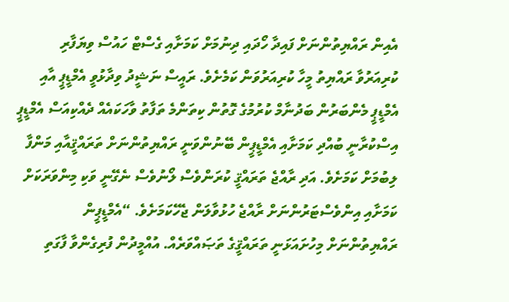އެއިން ރައްޔިތުންނަށް ފައިދާ ހޯދައި ދިނުމަށް ކަމަށާއި ގެސްޓް ހައުސް ވިޔަފާރި ކުރިއަރުވާ ރައްޔިތު މީހާ ކުރިއަރުވަން ކަމެށެވެ. ރައީސް ނަޝީދު ވިދާޅުވީ އެމްޑީޕީ އާއި އެމްޑީޕީ މެންބަރުން ބަދުނާމް ކުރުމުގެ ގޮތުން ކިތަންމެ ތަފާތު ވާހަކައެއް ދެއްކިއަސް އެމްޑީޕީ އިސްކުރާނީ ބުއްދި ކަމަށާއި އެމްޑީޕީން ބޭނުންވަނީ ރައްޔިތުންނަށް ތަރައްޤީއާއި މަންފާ ލިބުމަށް ކަމަށެވެ. އަދި ރާއްޖެ ތަރައްޤީ ކުރަންވެސް ލޯނުވެސް ނެގޭނީ ވަކި މިންވަރަކަށް ކަމަށާއި އިންވެސްޓަރުންނަށް ރާއްޖެ ހުޅުވާލަން ޖެހޭކަމަށެވެ. “އެމްޑީޕީން ރައްޔިތުންނަށް މިހުށައަޅަނީ ތަރައްޤީގެ ތަޞައްވަރެއް. އުއްމީދުން ފުރިގެންވާ ފާގަތި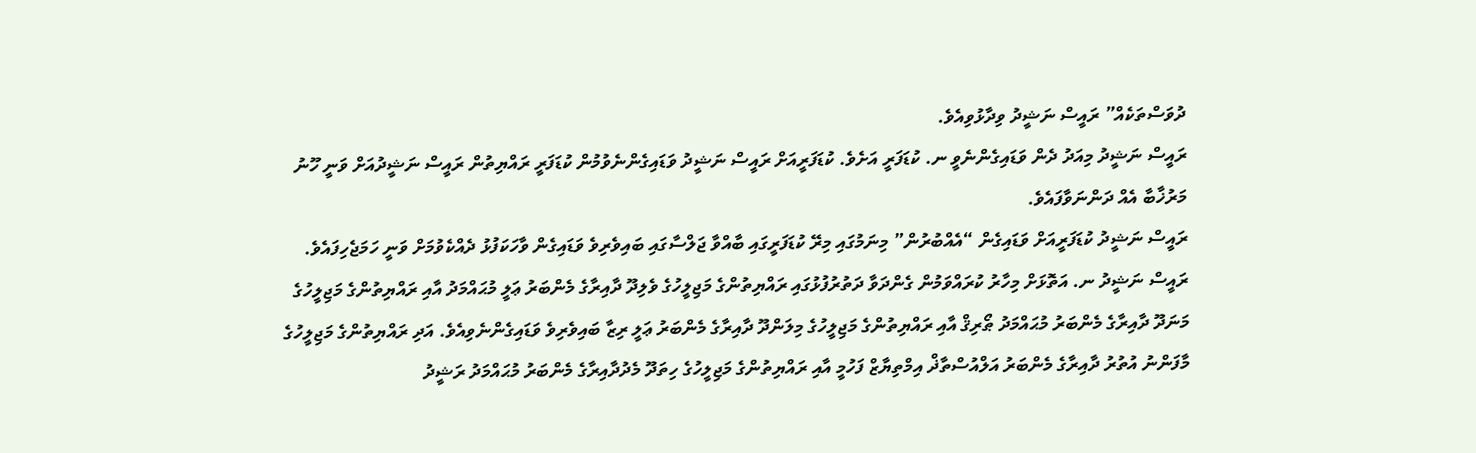ދުވަސްތަކެއް” ރައީސް ނަޝީދު ވިދާޅުވިއެވެ.
ރައީސް ނަޝީދު މިއަދު ދެން ވަޑައިގެންނެވީ ނ. ކުޑަފަރީ އަށެވެ. ކުޑަފަރީއަށް ރައީސް ނަޝީދު ވަޑައިގެންނެވުމުން ކުޑަފަރީ ރައްޔިތުން ރައީސް ނަޝީދުއަށް ވަނީ ހޫނު މަރުޚާބާ އެއް ދަންނަވާފައެވެ.
ރައީސް ނަޝީދު ކުޑަފަރީއަށް ވަޑައިގެން “އެއްބުރުން” މިނަމުގައި މިރޭ ކުޑަފަރީގައި ބާއްވާ ޖަލްސާގައި ބައިވެރިވެ ވަޑައިގެން ވާހަކަފުޅު ދެއްކެވުމަށް ވަނީ ހަމަޖެހިފައެވެ.
ރައީސް ނަޝީދު ނ. އަތޮޅަށް މިހާރު ކުރައްވަމުން ގެންދަވާ ދަތުރުފުޅުގައި ރައްޔިތުންގެ މަޖިލީހުގެ ވެލިދޫ ދާއިރާގެ މެންބަރު ޢަލީ މުޙައްމަދު އާއި ރައްޔިތުންގެ މަޖިލީހުގެ މަނަދޫ ދާއިރާގެ މެންބަރު މުޙައްމަދު ޠޯރިޤް އާއި ރައްޔިތުންގެ މަޖިލީހުގެ މިލަންދޫ ދާއިރާގެ މެންބަރު ޢަލީ ރިޒާ ބައިވެރިވެ ވަޑައިގެންނެވިއެވެ. އަދި ރައްޔިތުންގެ މަޖިލީހުގެ މާފަންނު އުތުރު ދާއިރާގެ މެންބަރު އަލްއުސްތާޛް އިމްތިޔާޒް ފަހުމީ އާއި ރައްޔިތުންގެ މަޖިލީހުގެ ހިތަދޫ މެދުދާއިރާގެ މެންބަރު މުޙައްމަދު ރަޝީދު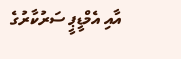އާއި އެމްޑީޕީ ސަރުކާރުގެ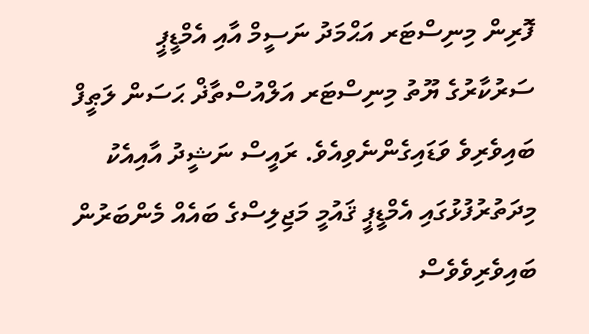ފޮރިން މިނިސްޓަރ އަޙްމަދު ނަސީމް އާއި އެމްޑީޕީ ސަރުކާރުގެ ޔޫތު މިނިސްޓަރ އަލްއުސްތާޛް ޙަސަން ލަޠީފް ބައިވެރިވެ ވަޑައިގެންނެވިއެވެ. ރައީސް ނަޝީދު އާއިއެކު މިދަތުރުފުޅުގައި އެމްޑީޕީ ޤައުމީ މަޖިލިސްގެ ބައެއް މެންބަރުން ބައިވެރިވެވެސް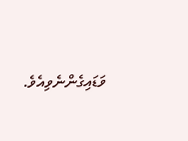ވަޑައިގެންނެވިއެވެ.